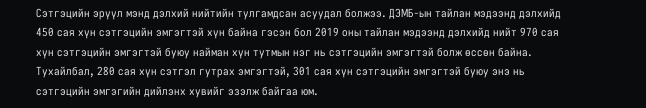Сэтгэцийн эрүүл мэнд дэлхий нийтийн тулгамдсан асуудал болжээ. ДЭМБ-ын тайлан мэдээнд дэлхийд 450 сая хүн сэтгэцийн эмгэгтэй хүн байна гэсэн бол 2019 оны тайлан мэдээнд дэлхийд нийт 970 сая хүн сэтгэцийн эмгэгтэй буюу найман хүн тутмын нэг нь сэтгэцийн эмгэгтэй болж өссөн байна. Тухайлбал, 280 сая хүн сэтгэл гутрах эмгэгтэй, 301 сая хүн сэтгэцийн эмгэгтэй буюу энэ нь сэтгэцийн эмгэгийн дийлэнх хувийг эзэлж байгаа юм.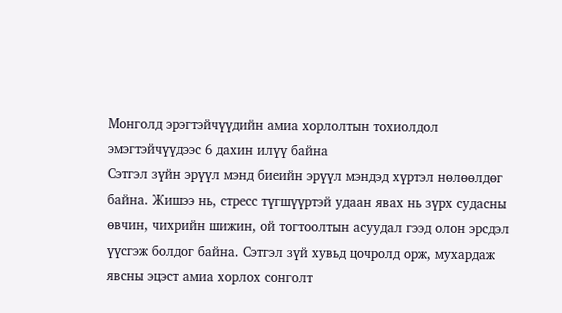Монголд эрэгтэйчүүдийн амиа хорлолтын тохиолдол эмэгтэйчүүдээс 6 дахин илүү байна
Сэтгэл зүйн эрүүл мэнд биеийн эрүүл мэндэд хүртэл нөлөөлдөг байна. Жишээ нь, стресс түгшүүртэй удаан явах нь зүрх судасны өвчин, чихрийн шижин, ой тогтоолтын асуудал гээд олон эрсдэл үүсгэж болдог байна. Сэтгэл зүй хувьд цочролд орж, мухардаж явсны эцэст амиа хорлох сонголт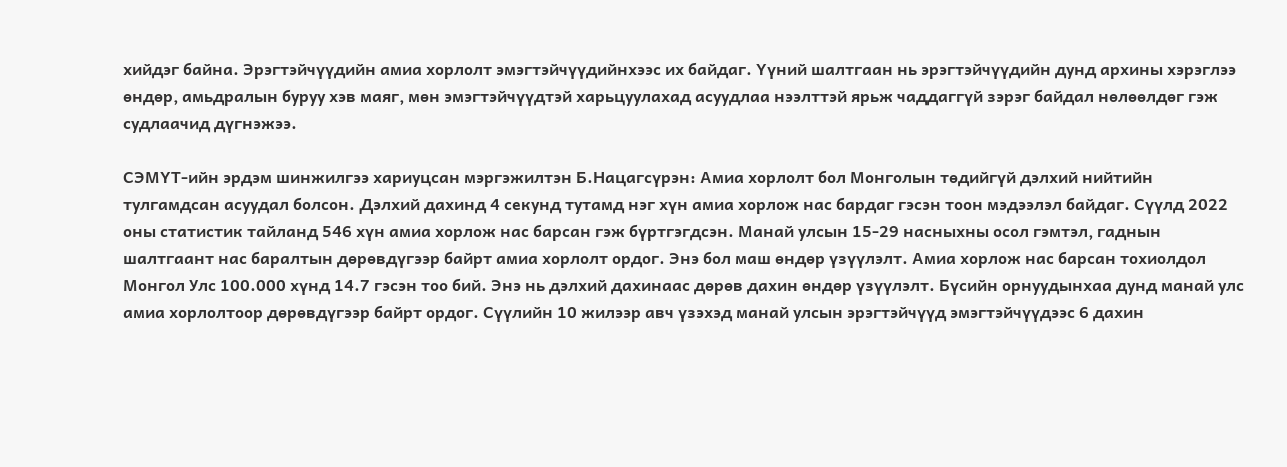хийдэг байна. Эрэгтэйчүүдийн амиа хорлолт эмэгтэйчүүдийнхээс их байдаг. Үүний шалтгаан нь эрэгтэйчүүдийн дунд архины хэрэглээ өндөр, амьдралын буруу хэв маяг, мөн эмэгтэйчүүдтэй харьцуулахад асуудлаа нээлттэй ярьж чаддаггүй зэрэг байдал нөлөөлдөг гэж судлаачид дүгнэжээ.

СЭМҮТ-ийн эрдэм шинжилгээ хариуцсан мэргэжилтэн Б.Нацагсүрэн: Амиа хорлолт бол Монголын төдийгүй дэлхий нийтийн тулгамдсан асуудал болсон. Дэлхий дахинд 4 секунд тутамд нэг хүн амиа хорлож нас бардаг гэсэн тоон мэдээлэл байдаг. Сүүлд 2022 оны статистик тайланд 546 хүн амиа хорлож нас барсан гэж бүртгэгдсэн. Манай улсын 15-29 насныхны осол гэмтэл, гаднын шалтгаант нас баралтын дөрөвдүгээр байрт амиа хорлолт ордог. Энэ бол маш өндөр үзүүлэлт. Амиа хорлож нас барсан тохиолдол Монгол Улс 100.000 хүнд 14.7 гэсэн тоо бий. Энэ нь дэлхий дахинаас дөрөв дахин өндөр үзүүлэлт. Бүсийн орнуудынхаа дунд манай улс амиа хорлолтоор дөрөвдүгээр байрт ордог. Сүүлийн 10 жилээр авч үзэхэд манай улсын эрэгтэйчүүд эмэгтэйчүүдээс 6 дахин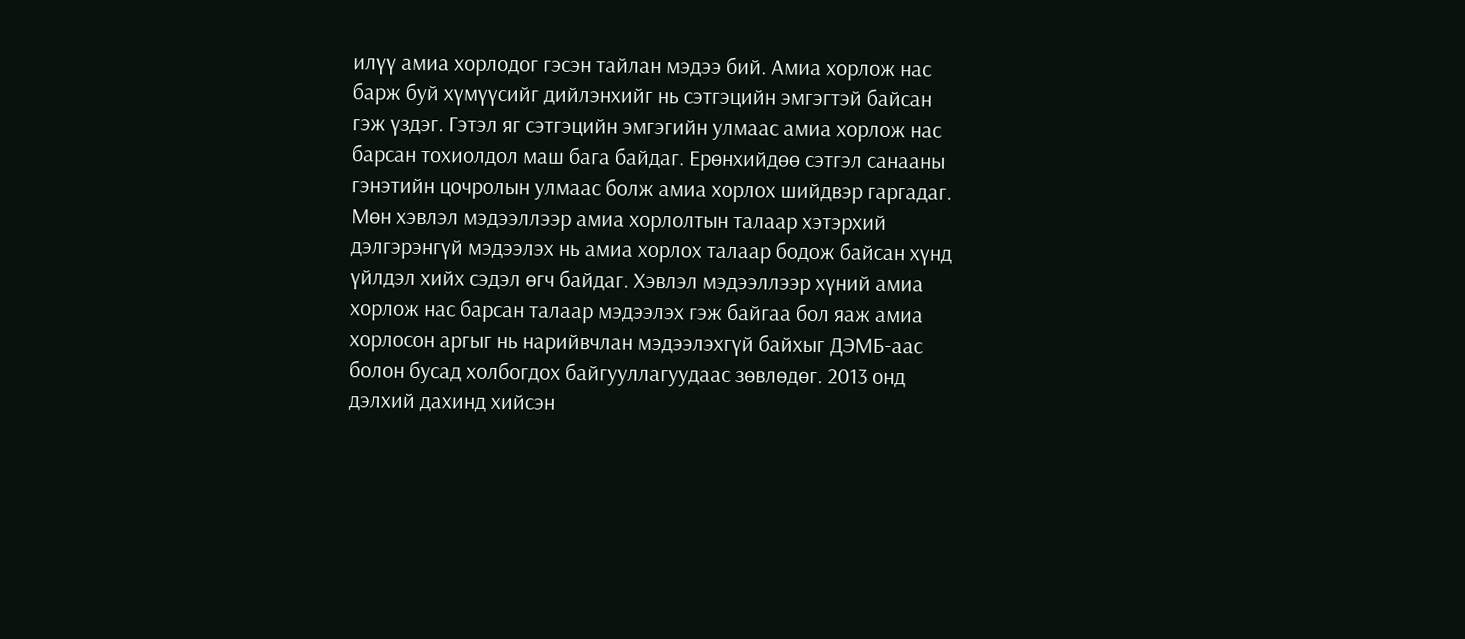илүү амиа хорлодог гэсэн тайлан мэдээ бий. Амиа хорлож нас барж буй хүмүүсийг дийлэнхийг нь сэтгэцийн эмгэгтэй байсан гэж үздэг. Гэтэл яг сэтгэцийн эмгэгийн улмаас амиа хорлож нас барсан тохиолдол маш бага байдаг. Ерөнхийдөө сэтгэл санааны гэнэтийн цочролын улмаас болж амиа хорлох шийдвэр гаргадаг. Мөн хэвлэл мэдээллээр амиа хорлолтын талаар хэтэрхий дэлгэрэнгүй мэдээлэх нь амиа хорлох талаар бодож байсан хүнд үйлдэл хийх сэдэл өгч байдаг. Хэвлэл мэдээллээр хүний амиа хорлож нас барсан талаар мэдээлэх гэж байгаа бол яаж амиа хорлосон аргыг нь нарийвчлан мэдээлэхгүй байхыг ДЭМБ-аас болон бусад холбогдох байгууллагуудаас зөвлөдөг. 2013 онд дэлхий дахинд хийсэн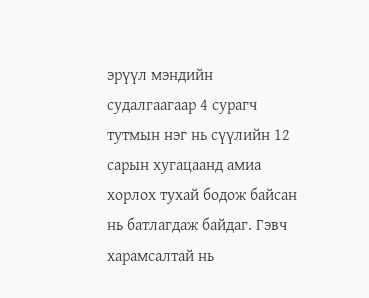эрүүл мэндийн судалгаагаар 4 сурагч тутмын нэг нь сүүлийн 12 сарын хугацаанд амиа хорлох тухай бодож байсан нь батлагдаж байдаг. Гэвч харамсалтай нь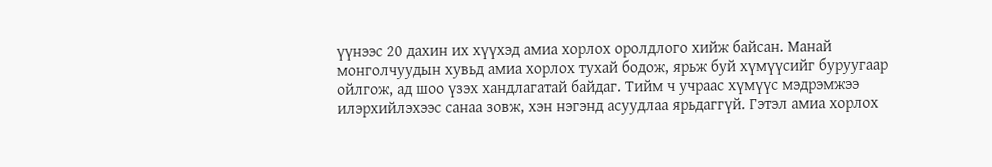үүнээс 20 дахин их хүүхэд амиа хорлох оролдлого хийж байсан. Манай монголчуудын хувьд амиа хорлох тухай бодож, ярьж буй хүмүүсийг буруугаар ойлгож, ад шоо үзэх хандлагатай байдаг. Тийм ч учраас хүмүүс мэдрэмжээ илэрхийлэхээс санаа зовж, хэн нэгэнд асуудлаа ярьдаггүй. Гэтэл амиа хорлох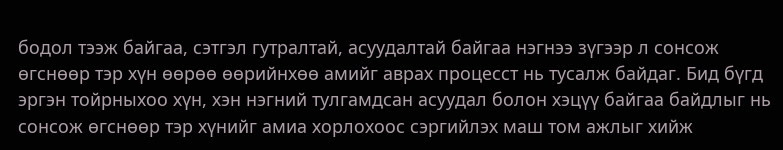бодол тээж байгаа, сэтгэл гутралтай, асуудалтай байгаа нэгнээ зүгээр л сонсож өгснөөр тэр хүн өөрөө өөрийнхөө амийг аврах процесст нь тусалж байдаг. Бид бүгд эргэн тойрныхоо хүн, хэн нэгний тулгамдсан асуудал болон хэцүү байгаа байдлыг нь сонсож өгснөөр тэр хүнийг амиа хорлохоос сэргийлэх маш том ажлыг хийж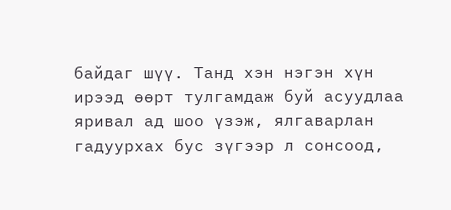байдаг шүү. Танд хэн нэгэн хүн ирээд өөрт тулгамдаж буй асуудлаа яривал ад шоо үзэж, ялгаварлан гадуурхах бус зүгээр л сонсоод,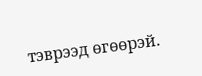тэврээд өгөөрэй.